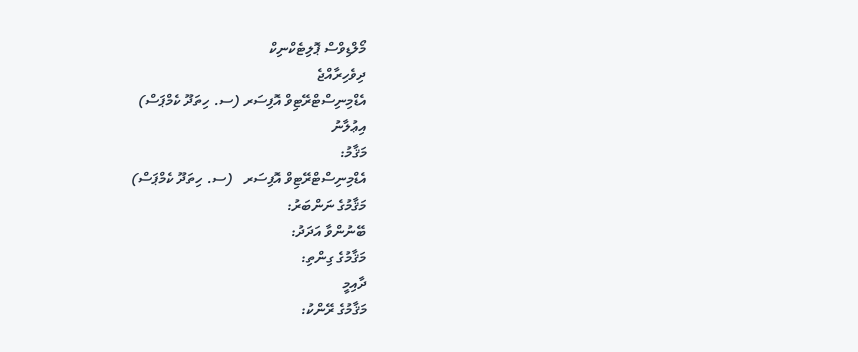މޯލްޑިވްސް ޕޮލިޓެކްނިކް
ދިވެހިރާއްޖެ
އެޑްމިނިސްޓްރޭޓިވް އޮފިސަރ (ސ. ހިތަދޫ ކެމްޕަސް)
އިޢުލާނު
މަޤާމު:
އެޑްމިނިސްޓްރޭޓިވް އޮފިސަރ   (ސ. ހިތަދޫ ކެމްޕަސް)
މަޤާމުގެ ނަންބަރު:
ބޭނުންވާ އަދަދު:
މަޤާމުގެ ގިންތި:
ދާއިމީ
މަޤާމުގެ ރޭންކު: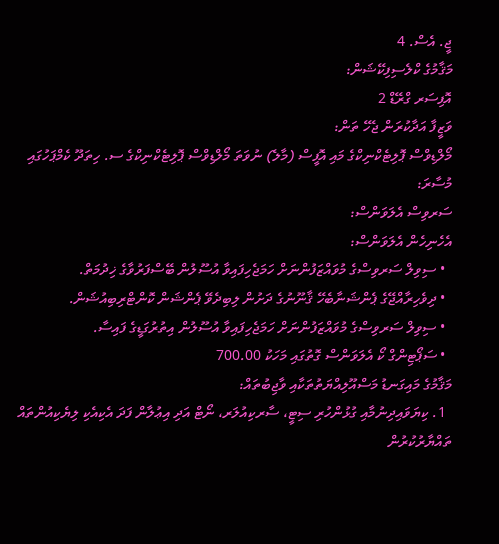ޖީ. އެސް. 4
މަޤާމުގެ ކްލެސިފިކޭޝަން:
އޮފިސަރ ގްރޭޑް 2
ވަޒީފާ އަދާކުރަން ޖެހޭ ތަން:
މޯލްޑިވްސް ޕޮލިޓެކްނިކްގެ މައި އޮފީސް (މާލެ) ނުވަތަ މޯލްޑިވްސް ޕޮލިޓެކްނިކްގެ ސ. ހިތަދޫ ކެމްޕަހުގައި
މުސާރަ:
ސަރވިސް އެލަވަންސް:
އެހެނިހެން އެލަވަންސް:
  • ސިވިލް ސަރވިސްގެ މުވައްޒަފުންނަށް ހަމަޖެހިފައިވާ އުސޫލުން ބޭސްފަރުވާގެ ޚިދުމަތް.
  • ދިވެހިރާއްޖޭގެ ޕެންޝަނާބެހޭ ޤާނޫނުގެ ދަށުން ލިބިދެވޭ ޕެންޝަން ކޮންޓްރިބިއުޝަން.
  • ސިވިލް ސަރވިސްގެ މުވައްޒަފުންނަށް ހަމަޖެހިފައިވާ އުސޫލުން އިތުރުގަޑީގެ ފައިސާ.
  • ސަޕޯޓިންގް ކޯ އެލަވަންސް ގޮތުގައި މަހަކު 700.00
މަޤާމުގެ މައިގަނޑު މަސްއޫލިއްޔަތުތަކާއި ވާޖިބުތައް:
  1. ކިޔަވައިދިނުމާއި ގުޅުންހުރި ސިޓީ، ސާރކިއުލަރ، ނޯޓް އަދި އިޢުލާން ފަދަ އެކިއެކި ލިޔެކިއުންތައް ތައްޔާރުކުރުން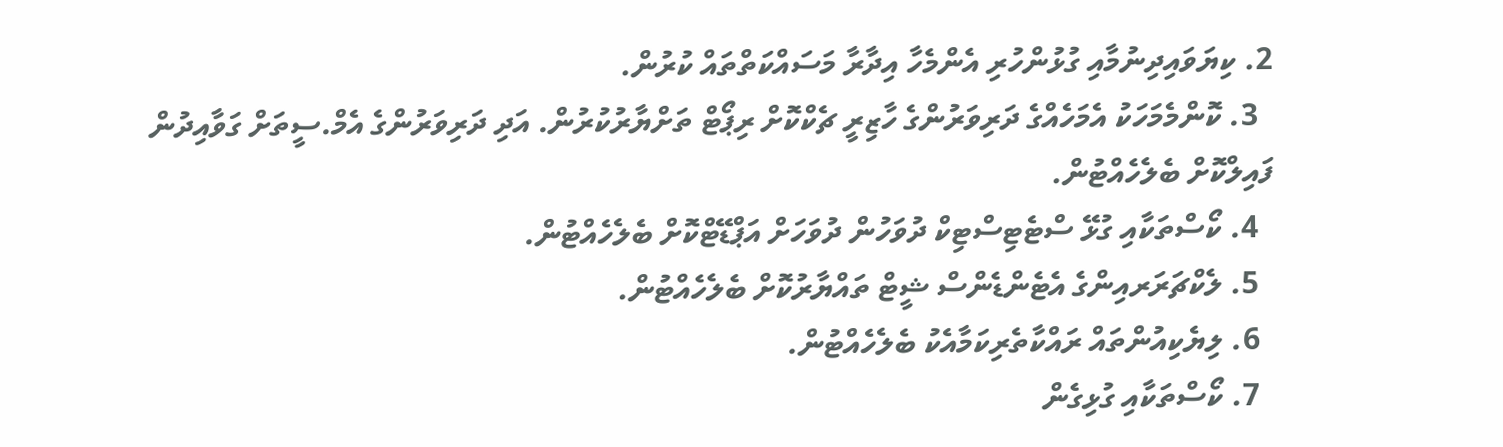2. ކިޔަވައިދިނުމާއި ގުޅުންހުރި އެންމެހާ އިދާރާ މަސައްކަތްތައް ކުރުން.
  3. ކޮންމެމަހަކު އެމަހެއްގެ ދަރިވަރުންގެ ހާޒިރީ ޗެކްކޮށް ރިޕޯޓް ތަށްޔާރުކުރުން. އަދި ދަރިވަރުންގެ އެމް.ސީތަށް ގަވާއިދުން ފައިލްކޮށް ބެލެހެއްޓުން.
  4. ކޯސްތަކާއި ގުޅޭ ސްޓެޓިސްޓިކް ދުވަހުން ދުވަހަށް އަޕްޑޭޓްކޮށް ބެލެހެއްޓުން.
  5. ލެކްޗަރަރއިންގެ އެޓެންޑެންސް ޝީޓް ތައްޔާރުކޮށް ބެލެހެއްޓުން.
  6. ލިޔެކިއުންތައް ރައްކާތެރިކަމާއެކު ބެލެހެއްޓުން.
  7. ކޯސްތަކާއި ގުޅިގެން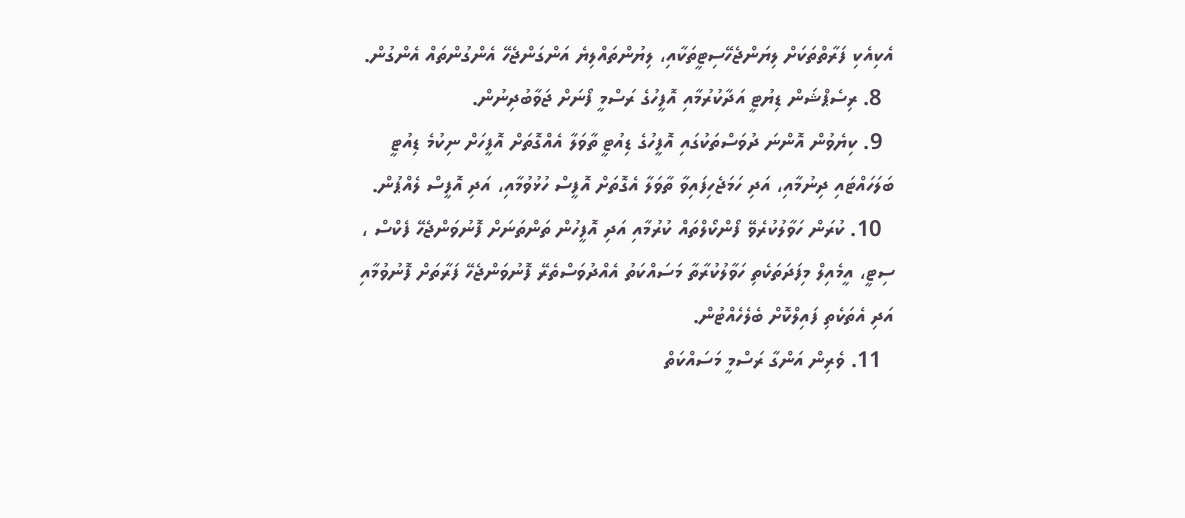އެކިއެކި ފަރާތްތަކަށް ލިޔަންޖެހޭސިޓީތަކާއި، ލިޔުންތައްލިޔެ އަންގަންޖެހޭ އެންގުންތައް އެންގުން.
  8. ރިސެޕްޝަން ޑިޔުޓީ އަދާކުރުމާއި އޮފީހުގެ ރަސްމީ ފޯނަށް ޖަވާބުދިނުން.
  9. ކިޔެވުން އޮންނަ ދުވަސްތަކުގައި އޮފީހުގެ ޑިއުޓީ ތާވަލާ އެއްގޮތަށް އޮފީހަށް ނިކުމެ ޑިއުޓީ ބަލަހައްޓައި ދިނުމާއި، އަދި ހަމަޖެހިފައިވާ ތާވަލާ އެގޮތަށް އޮފީސް ހުޅުވުމާއި، އަދި އޮފީސް ލެއްޕުން.
  10. ކުރަން ހަވާލުކުރެވޭ ފޯންކޯލްތައް ކުރުމާއި އަދި އޮފީހުން ތަންތަނަށް ފޮނުވަންޖެހޭ ފެކްސް ، ސިޓީ، އީމެއިލް މިފަދަތަކެތި ހަވާލުކުރާތާ މަސައްކަތު އެއްދުވަސްތެރޭ ފޮނުވަންޖެހޭ ފަރާތަށް ފޮނުވުމާއި އަދި އެތަކެތި ފައިލްކޮށް ބެލެހެއްޓުން.
  11. ވެރިން އަންގާ ރަސްމީ މަސައްކަތް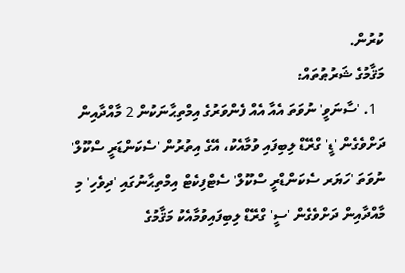ކުރުން.
މަޤާމުގެ ޝަރުޠުތައް:
  1. 'ސާނަވީ' ނުވަތަ އެއާ އެއް ފެންވަރުގެ އިމްތިޙާނަކުން 2 މާއްދާއިން ދަށްވެގެން 'ޑީ' ގްރޭޑް ލިބިފައި ވުމާއެކު، އޭގެ އިތުރުން 'ސެކަންޑަރީ ސްކޫލް' ނުވަތަ 'ހަޔަރ ސެކަންޑްރީ ސްކޫލް' ސެޓްފިކެޓް އިމްތިޙާނުގައި 'ދިވެހި' މި މާއްދާއިން ދަށްވެގެން 'ސީ' ގްރޭޑް ލިބިފައިވުމާއެކު މަޤާމުގެ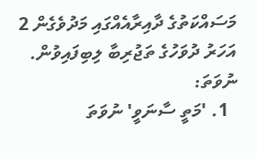މަސައްކަތުގެ ދާއިރާއެއްގައި މަދުވެގެން 2 އަހަރު ދުވަހުގެ ތަޖުރިބާ ލިބިފައިވުން.
ނުވަތަ:
  1. 'މަތީ ސާނަވީ' ނުވަތަ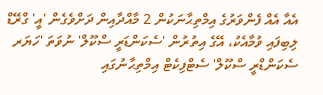އެއާ އެއް ފެންވަރުގެ އިމްތިޙާނަކުން 2 މާއްދާއިން ދަށްވެގެން 'އީ' ގްރޭޑް ލިބިފައި ވުމާއެކު، އޭގެ އިތުރުން 'ސެކަންޑަރީ ސްކޫލް' ނުވަތަ 'ހަޔަރ ސެކަންޑްރީ ސްކޫލް' ސެޓްފިކެޓް އިމްތިޙާނުގައި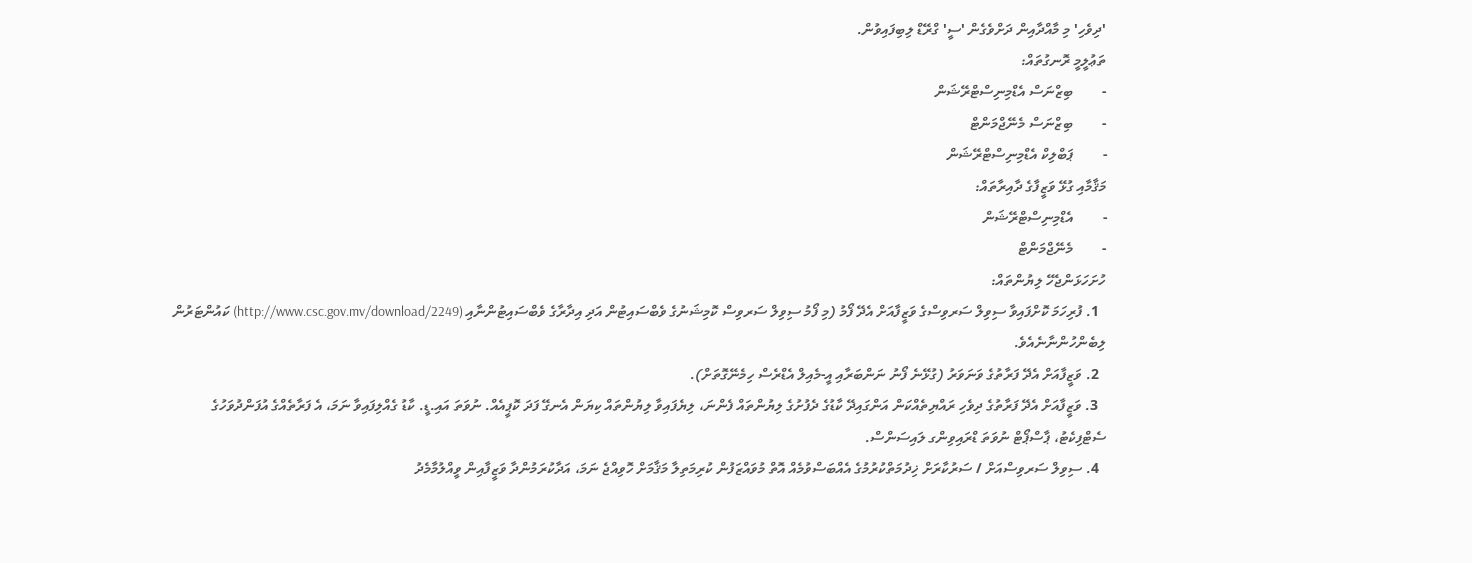'ދިވެހި' މި މާއްދާއިން ދަށްވެގެން 'ސީ' ގްރޭޑް ލިބިފައިވުން.
ތަޢުލީމީ ރޮނގުތައް:
-        ބިޒްނަސް އެޑްމިނިސްޓްރޭޝަން
-        ބިޒްނަސް މެނޭޖްމަންޓް
-        ޕަބްލިކް އެޑްމިނިސްޓްރޭޝަން
މަޤާމާއި ގުޅޭ ވަޒީފާގެ ދާއިރާތައް:
-        އެޑްމިނިސްޓްރޭޝަން
-        މެނޭޖްމަންޓް
ހުށަހަޅަންޖެހޭ ލިޔުންތައް:
  1. ފުރިހަމަ ކޮށްފައިވާ ސިވިލް ސަރވިސްގެ ވަޒީފާއަށް އެދޭ ފޯމު (މި ފޯމު ސިވިލް ސަރވިސް ކޮމިޝަނުގެ ވެބްސައިޓުން އަދި އިދާރާގެ ވެބްސައިޓުންނާއި (http://www.csc.gov.mv/download/2249) ކައުންޓަރުން ލިބެންހުންނާނެއެވެ.
  2. ވަޒީފާއަށް އެދޭ ފަރާތުގެ ވަނަވަރު (ގުޅޭނެ ފޯނު ނަންބަރާއި އީ-މެއިލް އެޑްރެސް ހިމެނޭގޮތަށް).
  3. ވަޒީފާއަށް އެދޭ ފަރާތުގެ ދިވެހި ރައްޔިތެއްކަން އަންގައިދޭ ކާޑުގެ ދެފުށުގެ ލިޔުންތައް ފެންނަ، ލިޔެފައިވާ ލިޔުންތައް ކިޔަން އެނގޭ ފަދަ ކޮޕީއެއް. ނުވަތަ އައި.ޑީ. ކާޑު ގެއްލިފައިވާ ނަމަ، އެ ފަރާތެއްގެ އުފަންދުވަހުގެ ސެޓްފިކެޓު، ޕާސްޕޯޓް ނުވަތަ ޑްރައިވިންގ ލައިސަންސް.
  4. ސިވިލް ސަރވިސްއަށް / ސަރުކާރަށް ޚިދުމަތްކުރުމުގެ އެއްބަސްވުމެއް އޮތް މުވައްޒަފުން ކުރިމަތިލާ މަޤާމަށް ހޮވިއްޖެ ނަމަ، އަދާކުރަމުންދާ ވަޒީފާއިން ވީއްލުމާމެދު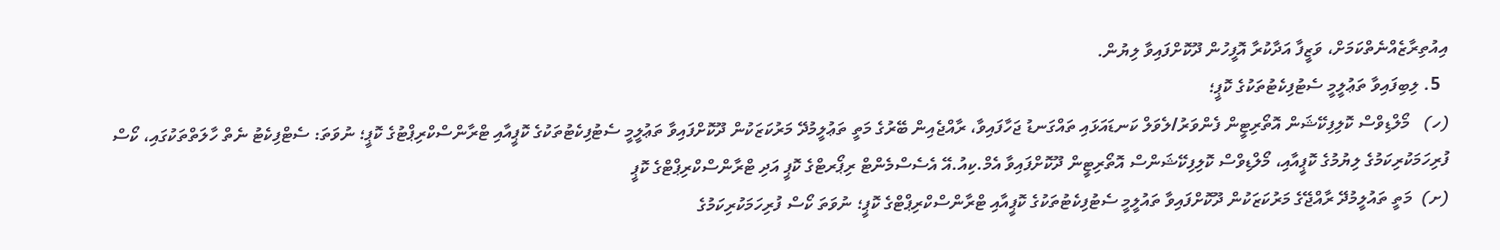އިއުތިރާޒެއްނެތްކަމަށް، ވަޒީފާ އަދާކުރާ އޮފީހުން ދޫކޮށްފައިވާ ލިޔުން.
  5. ލިބިފައިވާ ތަޢުލީމީ ސެޓުފިކެޓުތަކުގެ ކޮޕީ؛
(ހ)   މޯލްޑިވްސް ކޮލިފިކޭޝަން އޮތޯރިޓީން ފެންވަރު/ލެވަލް ކަނޑައަޅައި ތައްގަނޑު ޖަހާފައިވާ، ރާއްޖެއިން ބޭރުގެ މަތީ ތަޢުލީމުދޭ މަރުކަޒަކުން ދޫކޮށްފައިވާ ތަޢުލީމީ ސެޓުފިކެޓުތަކުގެ ކޮޕީއާއި ޓްރާންސްކްރިޕްޓުގެ ކޮޕީ؛ ނުވަތަ: ސެޓްފިކެޓު ނެތް ހާލަތްތަކުގައި، ކޯސް ފުރިހަމަކުރިކަމުގެ ލިޔުމުގެ ކޮޕީއާއި، މޯލްޑިވްސް ކޮލިފިކޭޝަންސް އޮތޯރިޓީން ދޫކޮށްފައިވާ އެމް.ކިއު.އޭ އެސެސްމެންޓް ރިޕޯރޓްގެ ކޮޕީ އަދި ޓްރާންސްކްރިޕްޓްގެ ކޮޕީ
(ށ)  މަތީ ތައުލީމުދޭ ރާއްޖޭގެ މަރުކަޒަކުން ދޫކޮށްފައިވާ ތައުލީމީ ސެޓުފިކެޓުތަކުގެ ކޮޕީއާއި ޓްރާންސްކްރިޕްޓްގެ ކޮޕީ؛ ނުވަތަ ކޯސް ފުރިހަމަކުރިކަމުގެ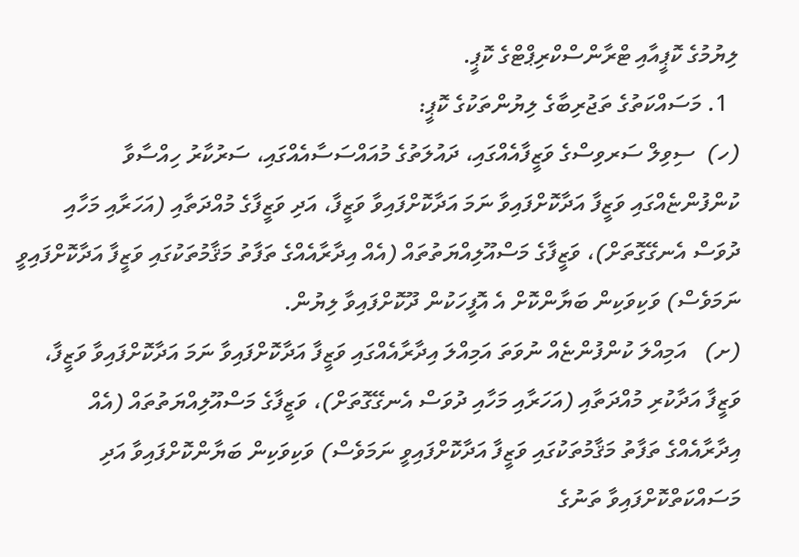ލިޔުމުގެ ކޮޕީއާއި ޓްރާންސްކްރިޕްޓްގެ ކޮޕީ.
  1. މަސައްކަތުގެ ތަޖުރިބާގެ ލިޔުންތަކުގެ ކޮޕީ:
(ހ)  ސިވިލް ސަރވިސްގެ ވަޒީފާއެއްގައި، ދައުލަތުގެ މުއައްސަސާއެއްގައި، ސަރުކާރު ހިއްސާވާ ކުންފުންޏެއްގައި ވަޒީފާ އަދާކޮށްފައިވާ ނަމަ އަދާކޮށްފައިވާ ވަޒީފާ، އަދި ވަޒީފާގެ މުއްދަތާއި (އަހަރާއި މަހާއި ދުވަސް އެނގޭގޮތަށް)، ވަޒީފާގެ މަސްއޫލިއްޔަތުތައް (އެއް އިދާރާއެއްގެ ތަފާތު މަޤާމުތަކުގައި ވަޒީފާ އަދާކޮށްފައިވީ ނަމަވެސް) ވަކިވަކިން ބަޔާންކޮށް އެ އޮފީހަކުން ދޫކޮށްފައިވާ ލިޔުން.
(ށ)   އަމިއްލަ ކުންފުންޏެއް ނުވަތަ އަމިއްލަ އިދާރާއެއްގައި ވަޒީފާ އަދާކޮށްފައިވާ ނަމަ އަދާކޮށްފައިވާ ވަޒީފާ، ވަޒީފާ އަދާކުރި މުއްދަތާއި (އަހަރާއި މަހާއި ދުވަސް އެނގޭގޮތަށް)، ވަޒީފާގެ މަސްއޫލިއްޔަތުތައް (އެއް އިދާރާއެއްގެ ތަފާތު މަޤާމުތަކުގައި ވަޒީފާ އަދާކޮށްފައިވީ ނަމަވެސް) ވަކިވަކިން ބަޔާންކޮށްފައިވާ އަދި މަސައްކަތްކޮށްފައިވާ ތަނުގެ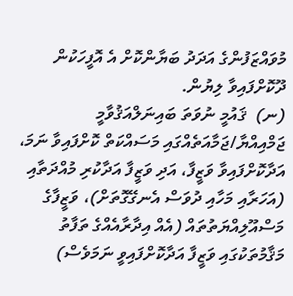މުވައްޒަފުންގެ އަދަދު ބަޔާންކޮށް އެ އޮފީހަކުން ދޫކޮށްފައިވާ ލިޔުން.
(ނ)  ޤައުމީ ނުވަތަ ބައިނަލްއަޤުވާމީ ޖަމްއިއްޔާ/ޖަމާއަތެއްގައި މަސައްކަތް ކޮށްފައިވާ ނަމަ، އަދާކޮށްފައިވާ ވަޒީފާ، އަދި ވަޒީފާ އަދާކުރި މުއްދަތާއި (އަހަރާއި މަހާއި ދުވަސް އެނގޭގޮތަށް)، ވަޒީފާގެ މަސްއޫލިއްޔަތުތައް (އެއް އިދާރާއެއްގެ ތަފާތު މަޤާމުތަކުގައި ވަޒީފާ އަދާކޮށްފައިވީ ނަމަވެސް)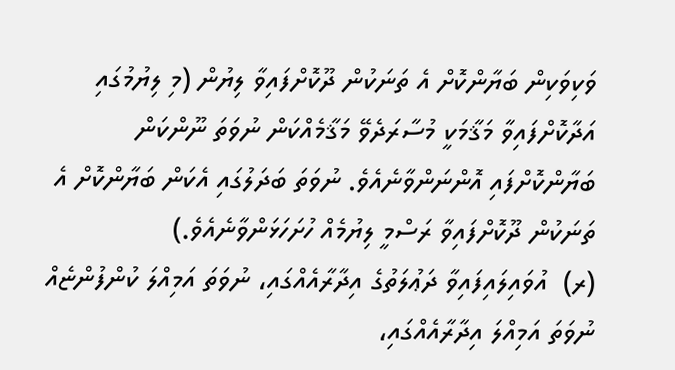ވަކިވަކިން ބަޔާންކޮށް އެ ތަނަކުން ދޫކޮށްފައިވާ ލިޔުން (މި ލިޔުމުގައި އަދާކޮށްފައިވާ މަޤާމަކީ މުސާރަދެވޭ މަޤާމެއްކަން ނުވަތަ ނޫންކަން ބަޔާންކޮށްފައި އޮންނަންވާނެއެވެ. ނުވަތަ ބަދަލުގައި އެކަން ބަޔާންކޮށް އެ ތަނަކުން ދޫކޮށްފައިވާ ރަސްމީ ލިޔުމެއް ހުށަހަޅަންވާނެއެވެ.)
(ރ)  އުވައިލައިފައިވާ ދަޢުލަތުގެ އިދާރާއެއްގައި، ނުވަތަ އަމިއްލަ ކުންފުންޏެއް ނުވަތަ އަމިއްލަ އިދާރާއެއްގައި،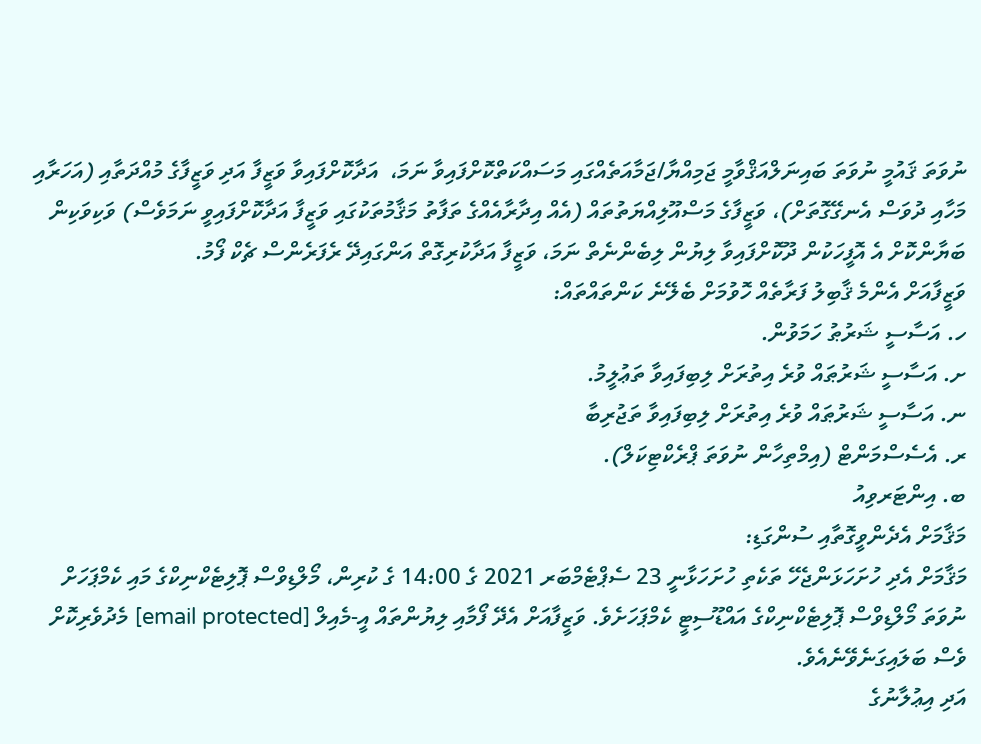ނުވަތަ ޤައުމީ ނުވަތަ ބައިނަލްއަޤްވާމީ ޖަމިއްޔާ/ޖަމާއަތެއްގައި މަސައްކަތްކޮށްފައިވާ ނަމަ،  އަދާކޮށްފައިވާ ވަޒީފާ އަދި ވަޒީފާގެ މުއްދަތާއި (އަހަރާއި މަހާއި ދުވަސް އެނގޭގޮތަށް)، ވަޒީފާގެ މަސްއޫލިއްޔަތުތައް (އެއް އިދާރާއެއްގެ ތަފާތު މަޤާމުތަކުގައި ވަޒީފާ އަދާކޮށްފައިވީ ނަމަވެސް) ވަކިވަކިން ބަޔާންކޮށް އެ އޮފީހަކުން ދޫކޮށްފައިވާ ލިޔުން ލިބެންނެތް ނަމަ، ވަޒީފާ އަދާކުރިގޮތް އަންގައިދޭ ރެފަރެންސް ޗެކް ފޯމު.
ވަޒީފާއަށް އެންމެ ޤާބިލު ފަރާތެއް ހޮވުމަށް ބެލޭނެ ކަންތައްތައް:
ހ. އަސާސީ ޝަރުޠު ހަމަވުން.
ށ. އަސާސީ ޝަރުޠައް ވުރެ އިތުރަށް ލިބިފައިވާ ތަޢުލީމު.
ނ. އަސާސީ ޝަރުޠައް ވުރެ އިތުރަށް ލިބިފައިވާ ތަޖުރިބާ
ރ. އެސެސްމަންޓް (އިމްތިހާން ނުވަތަ ޕްރެކްޓިކަލް).
ބ. އިންޓަރވިއު
މަޤާމަށް އެދެންވީގޮތާއި ސުންގަޑި:
މަޤާމަށް އެދި ހުށަހަޅަންޖެހޭ ތަކެތި ހުށަހަޅާނީ 23 ސެޕްޓެމްބަރ 2021 ގެ 14:00 ގެ ކުރިން، މޯލްޑިވްސް ޕޮލިޓެކްނިކްގެ މައި ކެމްޕަހަށް ނުވަތަ މޯލްޑިވްސް ޕޮލިޓެކްނިކްގެ އައްޑޫސިޓީ ކެމްޕަހަށެވެ. ވަޒީފާއަށް އެދޭ ފޯމާއި ލިޔުންތައް އީ-މެއިލް [email protected] މެދުވެރިކޮށް ވެސް ބަލައިގަނެވޭނެއެވެ.
އަދި އިޢުލާނުގެ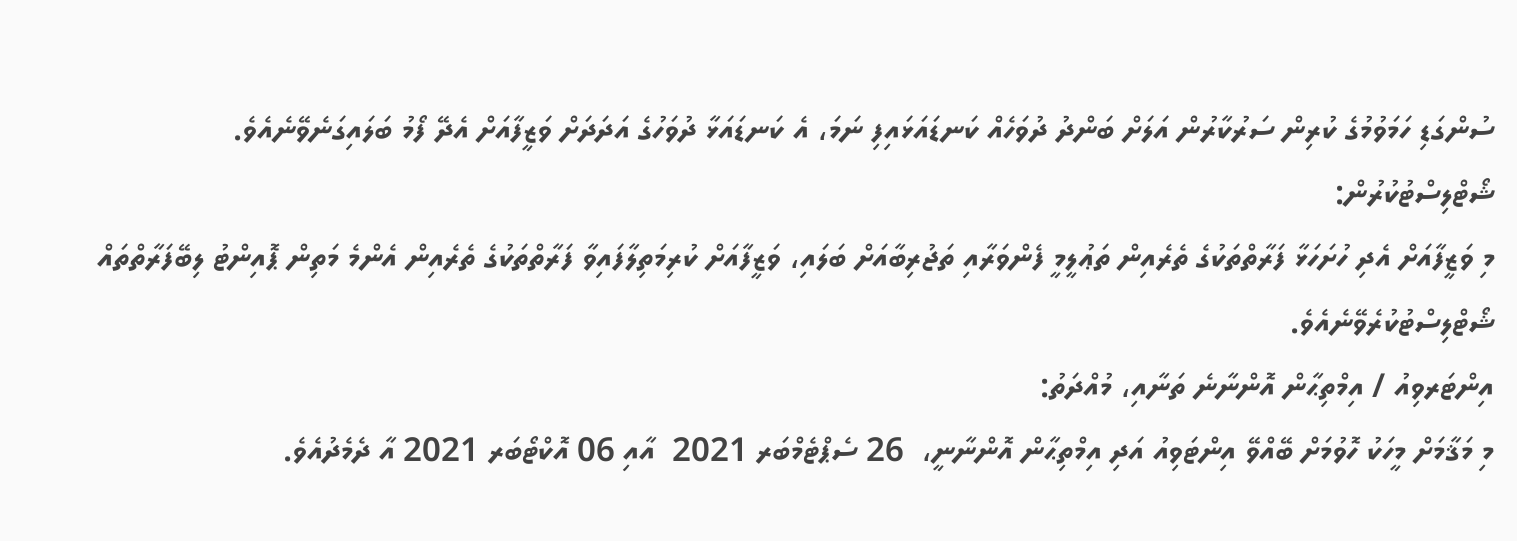ސުންގަޑި ހަމަވުމުގެ ކުރިން ސަރުކާރުން އަލަށް ބަންދު ދުވަހެއް ކަނޑައަޅައިފި ނަމަ، އެ ކަނޑައަޅާ ދުވަހުގެ އަދަދަށް ވަޒީފާއަށް އެދޭ ފޯމު ބަލައިގަނެވޭނެއެވެ.
ޝޯޓްލިސްޓުކުރުން:
މި ވަޒީފާއަށް އެދި ހުށަހަޅާ ފަރާތްތަކުގެ ތެރެއިން ތަޢުލީމީ ފެންވަރާއި ތަޖުރިބާއަށް ބަލައި، ވަޒީފާއަށް ކުރިމަތިލާފައިވާ ފަރާތްތަކުގެ ތެރެއިން އެންމެ މަތިން ޕޮއިންޓު ލިބޭފަރާތްތައް ޝޯޓްލިސްޓުކުރެވޭނެއެވެ.
އިންޓަރވިއު / އިމްތިޙާން އޮންނާނެ ތަނާއި، މުއްދަތު:
މި މަޤާމަށް މީހަކު ހޮވުމަށް ބޭއްވޭ އިންޓަވިއު އަދި އިމްތިޙާން އޮންނާނީ،  26 ސެޕްޓެމްބަރ 2021  އާއި 06 އޮކްޓޯބަރ 2021 އާ ދެމެދުއެވެ.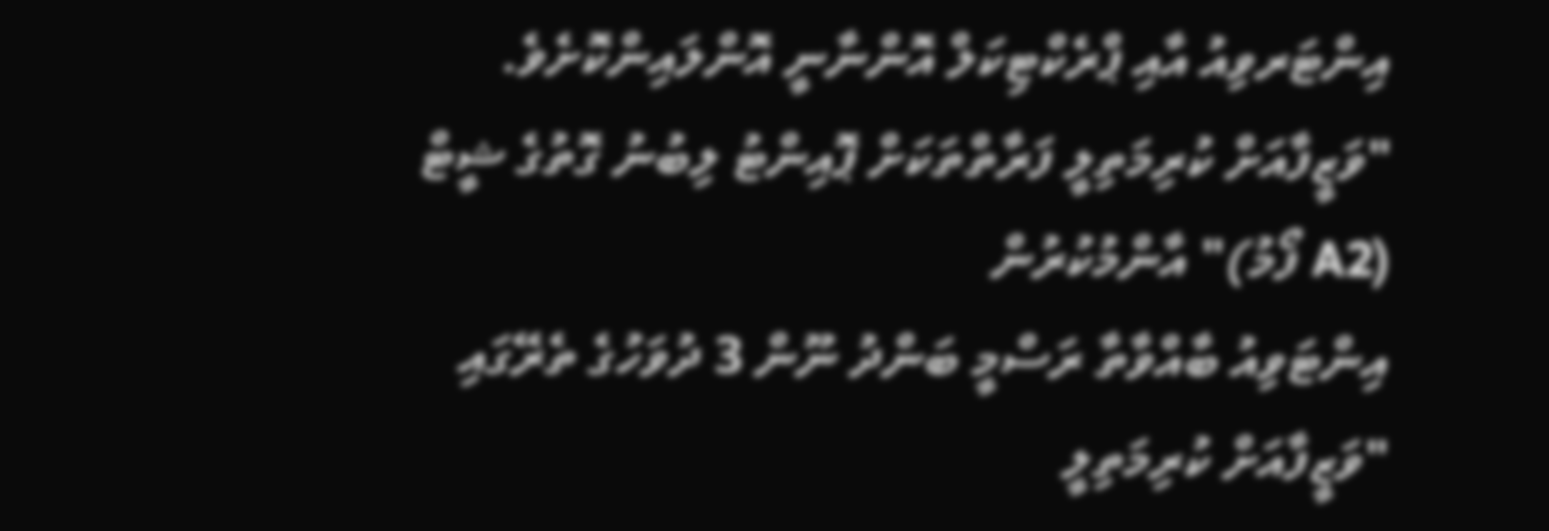އިންޓަރވިއު އާއި ޕްރެކްޓިކަލް އޮންނާނީ އޮންލައިންކޮށެވެ.
"ވަޒީފާއަށް ކުރިމަތިލީ ފަރާތްތަކަށް ޕޮއިންޓު ލިބުނު ގޮތުގެ ޝީޓް (A2 ފޯމު)" އާންމުކުރުން
އިންޓަވިއު ބާއްވާތާ ރަސްމީ ބަންދު ނޫން 3 ދުވަހުގެ ތެރޭގައި "ވަޒީފާއަށް ކުރިމަތިލީ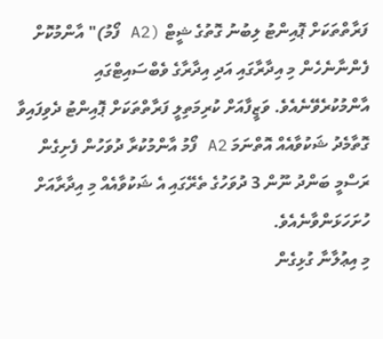ފަރާތްތަކަށް ޕޮއިންޓު ލިބުނު ގޮތުގެ ޝީޓް (A2 ފޯމު)" އާންމުކޮށް ފެންނާނެހެން މި އިދާރާގައި އަދި އިދާރާގެ ވެބްސައިޓްގައި އާންމުކުރެވޭނެއެވެ. ވަޒީފާއަށް ކުރިމަތިލީ ފަރާތްތަކަށް ޕޮއިންޓު ދެވިފައިވާ ގޮތާމެދު ޝަކުވާއެއް އޮތްނަމަ A2 ފޯމު އާންމުކުރާ ދުވަހުން ފެށިގެން ރަސްމީ ބަންދު ނޫން 3 ދުވަހުގެ ތެރޭގައި އެ ޝަކުވާއެއް މި އިދާރާއަށް ހުށަހަޅަންވާނެއެވެ.
މި އިޢުލާނާ ގުޅިގެން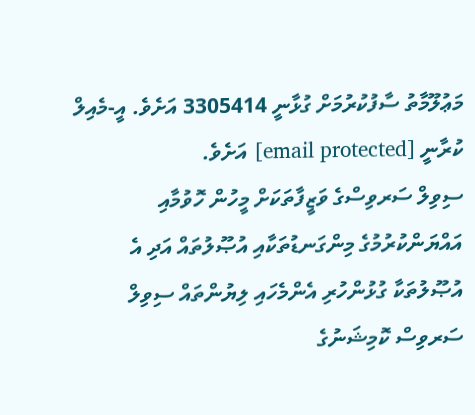މަޢުލޫމާތު ސާފުކުރުމަށް ގުޅާނީ 3305414 އަށެވެ. އީ-މެއިލް ކުރާނީ [email protected] އަށެވެ.
ސިވިލް ސަރވިސްގެ ވަޒީފާތަކަށް މީހުން ހޮވުމާއި އައްޔަންކުރުމުގެ މިންގަނޑުތަކާއި އުޞޫލުތައް އަދި އެ އުޞޫލުތަކާ ގުޅުންހުރި އެންމެހައި ލިޔުންތައް ސިވިލް ސަރވިސް ކޮމިޝަނުގެ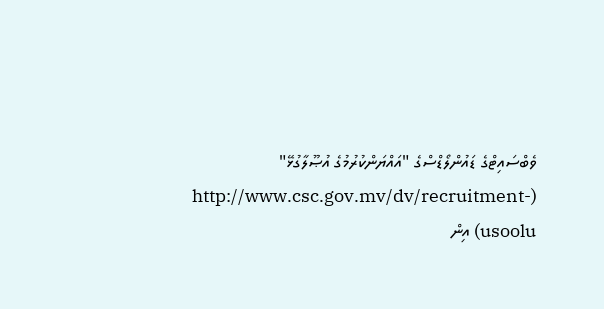ވެބްސައިޓްގެ ޑައުންލޯޑްސްގެ "އައްޔަންކުރުމުގެ އުޞޫލާގުޅޭ" (http://www.csc.gov.mv/dv/recruitment-usoolu) އިން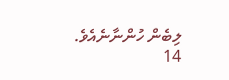ލިބެން ހުންނާނެއެވެ.
14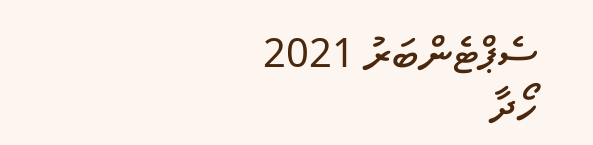ސެޕްޓެންބަރު 2021
ހޯދާ